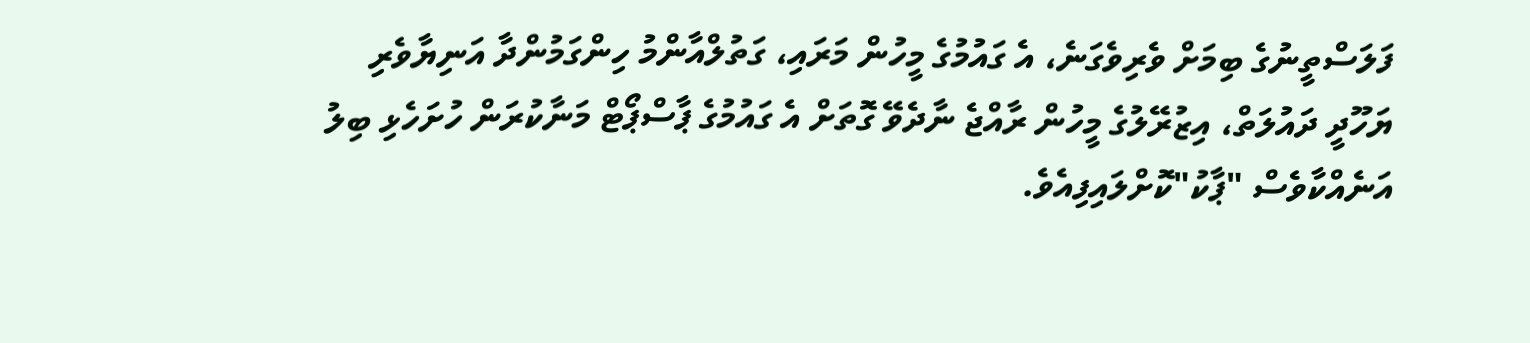ފަލަސްތީނުގެ ބިމަށް ވެރިވެގަނެ، އެ ގައުމުގެ މީހުން މަރައި، ގަތުލްއާންމު ހިންގަމުންދާ އަނިޔާވެރި ޔަހޫދީ ދައުލަތް، އިޒުރޭލުގެ މީހުން ރާއްޖެ ނާދެވޭ ގޮތަށް އެ ގައުމުގެ ޕާސްޕޯޓް މަނާކުރަން ހުށަހެޅި ބިލު އަނެއްކާވެސް "ޕާކު"ކޮށްލައިފިއެވެ.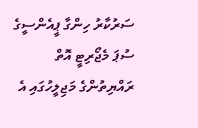ސަރުކާރު ހިންގާ ޕީއެންސީގެ ސުޕަ މެޖޯރިޓީ އޮތް ރައްޔިތުންގެ މަޖިލީހުގައި އެ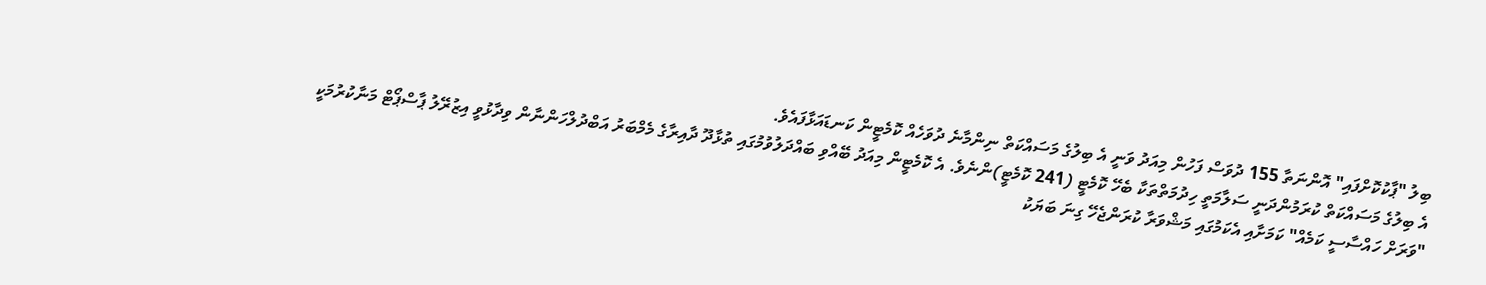ބިލު "ޕާކުކޮށްފައި" އޮންނަތާ 155 ދުވަސް ފަހުން މިއަދު ވަނީ އެ ބިލުގެ މަސައްކަތް ނިންމާނެ ދުވަހެއް ކޮމެޓީން ކަނޑައަޅާފައެވެ.
އެ ބިލުގެ މަސައްކަތް ކުރަމުންދަނީ ސަލާމަތީ ހިދުމަތްތަކާ ބެހޭ ކޮމެޓީ (241 ކޮމެޓީ)ންނެވެ. އެ ކޮމެޓީން މިއަދު ބޭއްވި ބައްދަލުވުމުގައި ތުޅާދޫ ދާއިރާގެ މެމްބަރު އަބްދުލްހަންނާން ވިދާޅުވީ އިޒުރޭލު ޕާސްޕޯޓް މަނާކުރުމަކީ "ވަރަށް ހައްސާސީ ކަމެއް" ކަމަށާއި އެކަމުގައި މަޝްވަރާ ކުރަންޖެހޭ ގިނަ ބަޔަކު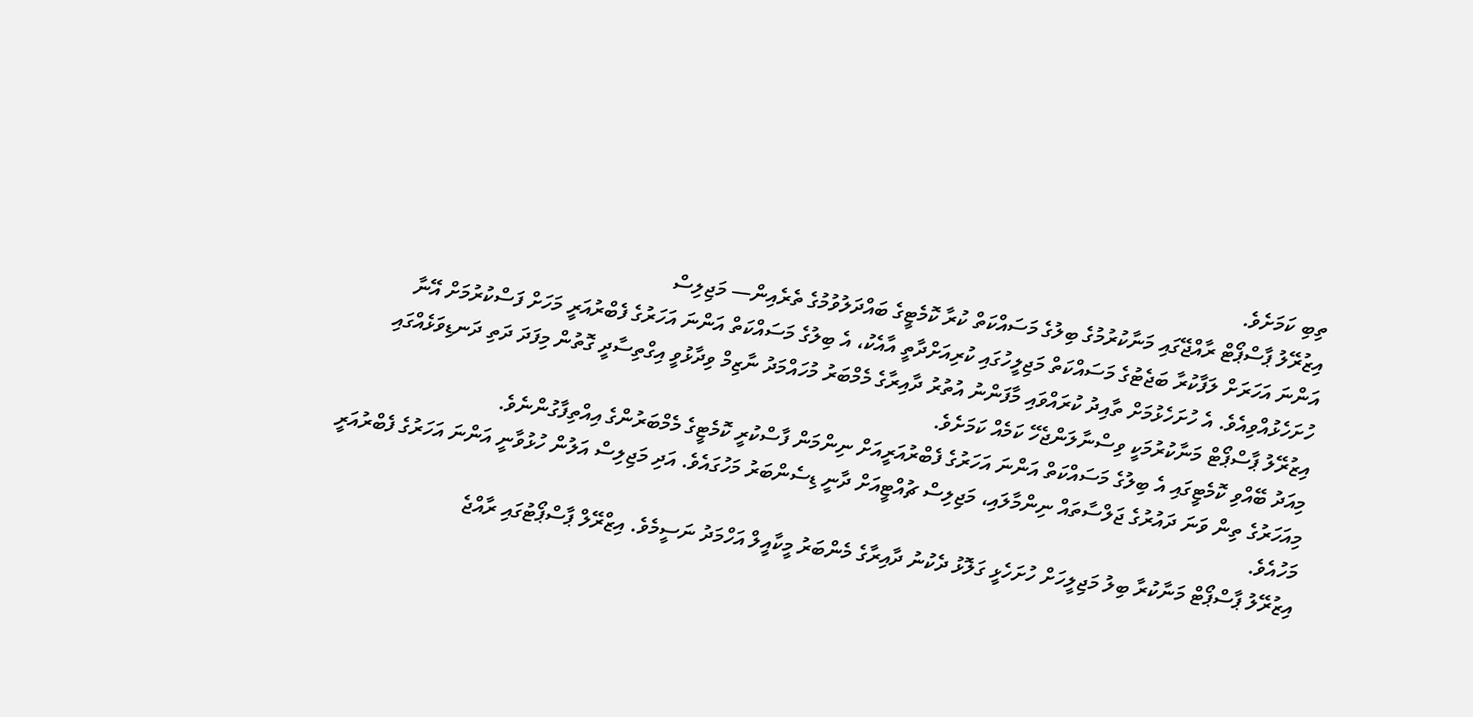ތިބި ކަމަށެވެ.
އިޒުރޭލު ޕާސްޕޯޓް ރާއްޖޭގައި މަނާކުރުމުގެ ބިލުގެ މަސައްކަތް ކުރާ ކޮމެޓީގެ ބައްދަލުވުމުގެ ތެރެއިން— މަޖިލިސް
އަންނަ އަހަރަށް ލަފާކުރާ ބަޖެޓުގެ މަސައްކަތް މަޖިލީހުގައި ކުރިއަށްދާތީ އާއެކު، އެ ބިލުގެ މަސައްކަތް އަންނަ އަހަރުގެ ފެބްރުއަރީ މަހަށް ފަސްކުރުމަށް އޭނާ ހުށަހެޅުއްވިއެވެ. އެ ހުށަހެޅުމަށް ތާއިދު ކުރައްވައި މާފަންނު އުތުރު ދާއިރާގެ މެމްބަރު މުހައްމަދު ނާޒިމް ވިދާޅުވީ އިގްތިސާދީ ގޮތުން މިފަދަ ދަތި ދަނޑިވަޅެއްގައި އިޒުރޭލު ޕާސްޕޯޓް މަނާކުރުމަކީ ވިސްނާލަންޖެހޭ ކަމެއް ކަމަށެވެ.
މިއަދު ބޭއްވި ކޮމެޓީގައި އެ ބިލުގެ މަސައްކަތް އަންނަ އަހަރުގެ ފެބްރުއަރީއަށް ނިންމަން ފާސްކުރީ ކޮމެޓީގެ މެމްބަރުންގެ އިއްތިފާގުންނެވެ.
މިއަހަރުގެ ތިން ވަނަ ދައުރުގެ ޖަލްސާތައް ނިންމާލައި، މަޖިލިސް ޗުއްޓީއަށް ދާނީ ޑިސެންބަރު މަހުގައެވެ. އަދި މަޖިލިސް އަލުން ހުޅުވާނީ އަންނަ އަހަރުގެ ފެބްރުއަރީ މަހުއެވެ.
އިޒުރޭލު ޕާސްޕޯޓް މަނާކުރާ ބިލު މަޖިލީހަށް ހުށަހެޅީ ގަލޮޅު ދެކުނު ދާއިރާގެ މެންބަރު މީކާއީލް އަހްމަދު ނަސީމެވެ. އިޒްރޭލް ޕާސްޕޯޓުގައި ރާއްޖެ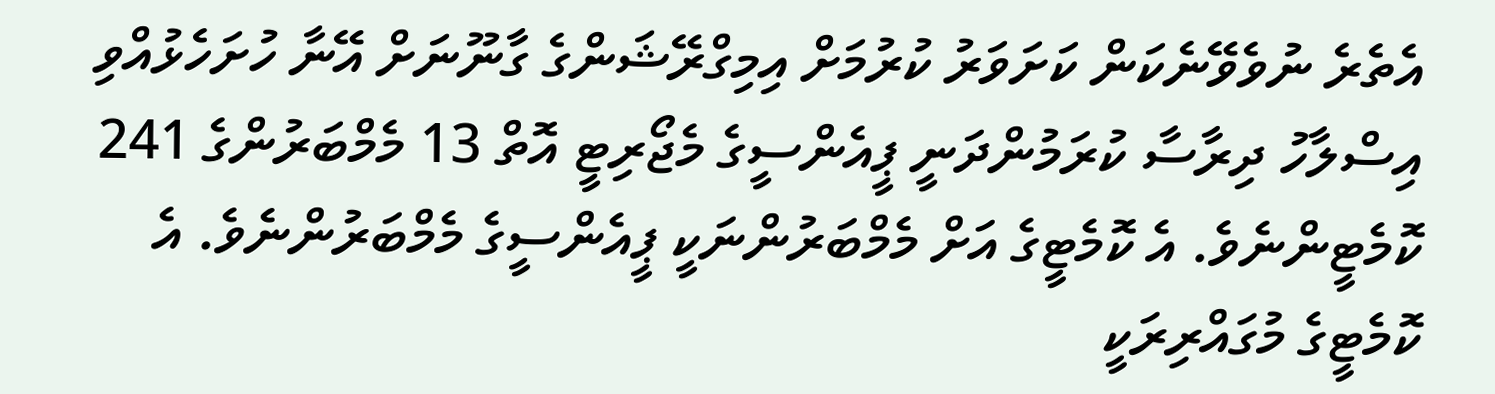އެތެރެ ނުވެވޭނެކަން ކަށަވަރު ކުރުމަށް އިމިގްރޭޝަންގެ ގާނޫނަށް އޭނާ ހުށަހެޅުއްވި އިސްލާހު ދިރާސާ ކުރަމުންދަނީ ޕީއެންސީގެ މެޖޯރިޓީ އޮތް 13 މެމްބަރުންގެ 241 ކޮމެޓީންނެވެ. އެ ކޮމެޓީގެ އަށް މެމްބަރުންނަކީ ޕީއެންސީގެ މެމްބަރުންނެވެ. އެ ކޮމެޓީގެ މުގައްރިރަކީ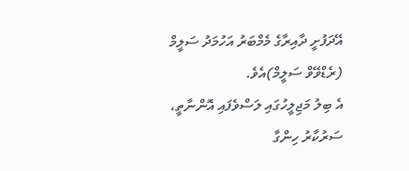އޭދަފުށީ ދާއިރާގެ މެމްބަރު އަހުމަދު ސަލީމް (ރެޑްވޭވް ސަލީމް)އެވެ.
އެ ބިލު މަޖިލީހުގައި ލަސްވެފައި އޮންނާތީ، ސަރުކާރު ހިންގާ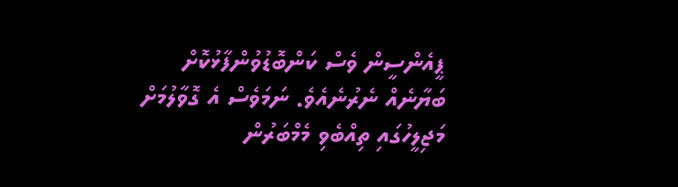ޕީއެންސީން ވެސް ކަންބޮޑުވުންފާޅުކޮށް ބަޔާނެއް ނެރުނެއެވެ. ނަމަވެސް އެ ގޮވާލުމަށް މަޖިލީހުގައި ތިއްބެވި މެމްބަރުން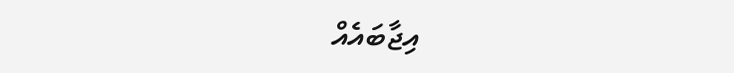އިޖާބައެއް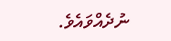ނުދެއްވައެވެ.